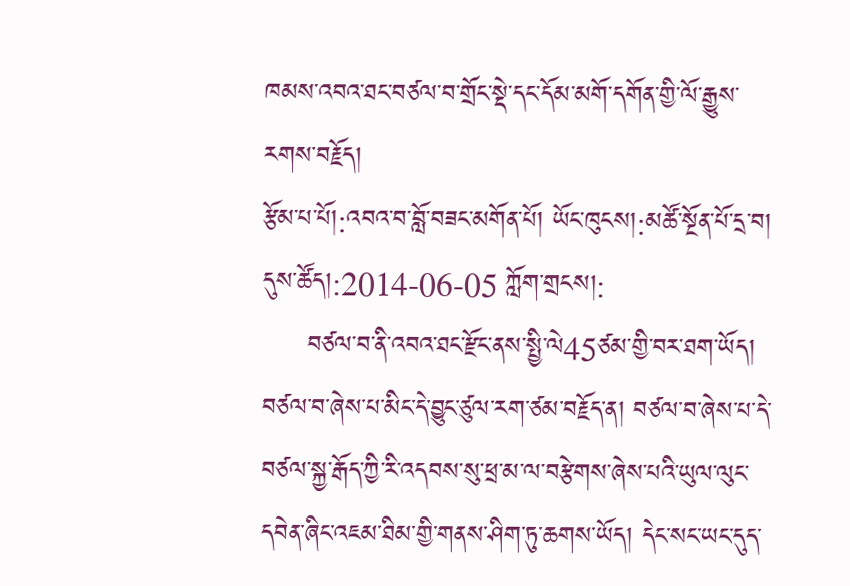ཁམས་འབའ་ཐང་བཙལ་བ་གྲོང་སྡེ་དང་དོམ་མགོ་དགོན་གྱི་ལོ་རྒྱུས་རགས་བརྗོད།
རྩོམ་པ་པོ།:འབའ་བ་བློ་བཟང་མགོན་པོ། ཡོང་ཁུངས།:མཚོ་སྔོན་པོ་དྲ་བ། དུས་ཚོད།:2014-06-05 ཀློག་གྲངས།:
     བཙལ་བ་ནི་འབའ་ཐང་རྫོང་ནས་སྤྱི་ལེ45ཙམ་གྱི་བར་ཐག་ཡོད། བཙལ་བ་ཞེས་པ་མིང་དེ་བྱུང་ཙུལ་རག་ཙམ་བརྗོད་ན། བཙལ་བ་ཞེས་པ་དེ་བཙལ་སྐྱ་རྒོད་ཀྱི་རི་འདབས་སུ་ཕྲ་མ་ལ་བརྩེགས་ཞེས་པའི་ཡུལ་ལུང་དབེན་ཞིང་འཇམ་ཐིམ་གྱི་གནས་ཤིག་ཏུ་ཆགས་ཡོད། དེང་སང་ཡང་དུད་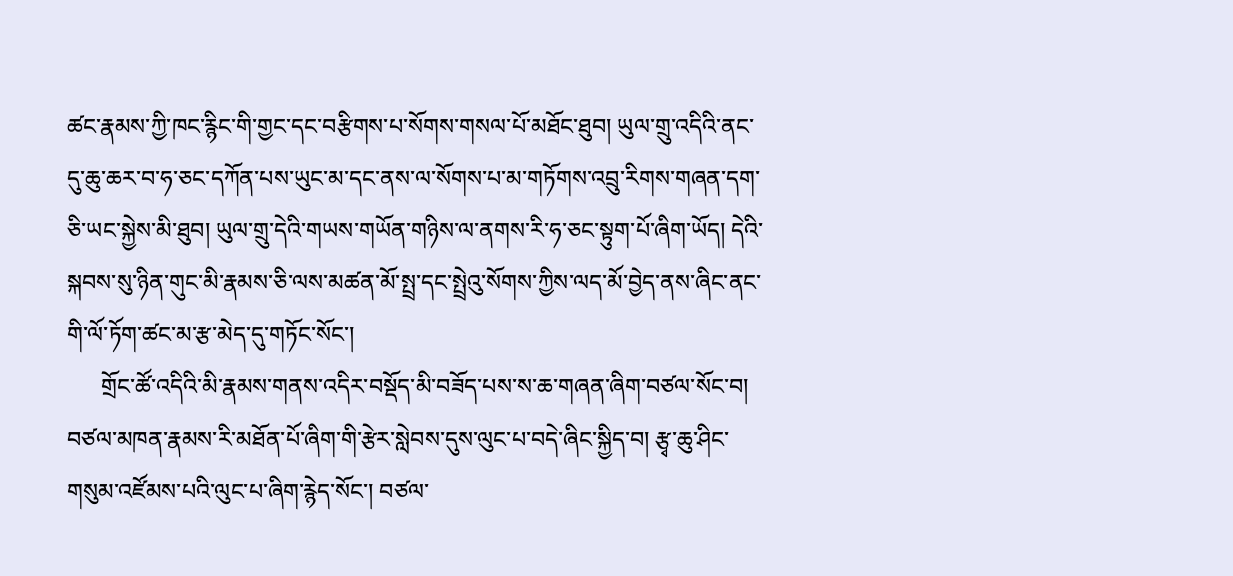ཚང་རྣམས་ཀྱི་ཁང་རྙིང་གི་གྱང་དང་བརྩིགས་པ་སོགས་གསལ་པོ་མཐོང་ཐུབ། ཡུལ་གྲུ་འདིའི་ནང་དུ་ཆུ་ཆར་བ་ཧ་ཅང་དཀོན་པས་ཡུང་མ་དང་ནས་ལ་སོགས་པ་མ་གཏོགས་འབྲུ་རིགས་གཞན་དག་ཅི་ཡང་སྐྱེས་མི་ཐུབ། ཡུལ་གྲུ་དེའི་གཡས་གཡོན་གཉིས་ལ་ནགས་རི་ཧ་ཅང་སྟུག་པོ་ཞིག་ཡོད། དེའི་སྐབས་སུ་ཉིན་གུང་མི་རྣམས་ཅི་ལས་མཚན་མོ་སྤྲ་དང་སྤྲེའུ་སོགས་ཀྱིས་ལད་མོ་བྱེད་ནས་ཞིང་ནང་གི་ལོ་ཏོག་ཚང་མ་རྩ་མེད་དུ་གཏོང་སོང་།
      གྲོང་ཚོ་འདིའི་མི་རྣམས་གནས་འདིར་བསྡོད་མི་བཟོད་པས་ས་ཆ་གཞན་ཞིག་བཙལ་སོང་བ། བཙལ་མཁན་རྣམས་རི་མཐོན་པོ་ཞིག་གི་རྩེར་སླེབས་དུས་ལུང་པ་བདེ་ཞིང་སྐྱིད་བ། རྩྭ་ཆུ་ཤིང་གསུམ་འཛོམས་པའི་ལུང་པ་ཞིག་རྙེད་སོང་། བཙལ་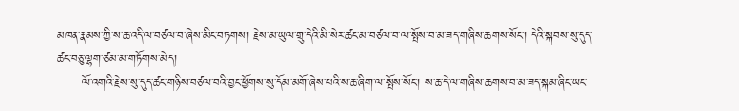མཁན་རྣམས་ཀྱི་ས་ཆ་འདི་ལ་བཙལ་བ་ཞེས་མིང་བཏགས། རྗེས་མ་ཡུལ་གྲུ་དེའི་མི་སེར་ཚང་མ་བཙལ་བ་ལ་སྤོས་བ་མ་ཟད་གཞིས་ཆགས་སོང་། དེའི་སྐབས་སུ་དུད་ཚང་བཅུ་ལྷག་ཙམ་མ་གཏོགས་མེད།
      ལོ་འགའི་རྗེས་སུ་དུད་ཚང་གཉིས་བཙལ་བའི་བྱང་ཕྱོགས་སུ་དོམ་མགོ་ཞེས་པའི་ས་ཆ་ཞིག་ལ་སྤོས་སོང་། ས་ཆ་དེ་ལ་གཞིས་ཆགས་བ་མ་ཟད་སྐམ་ཞིང་ཡང་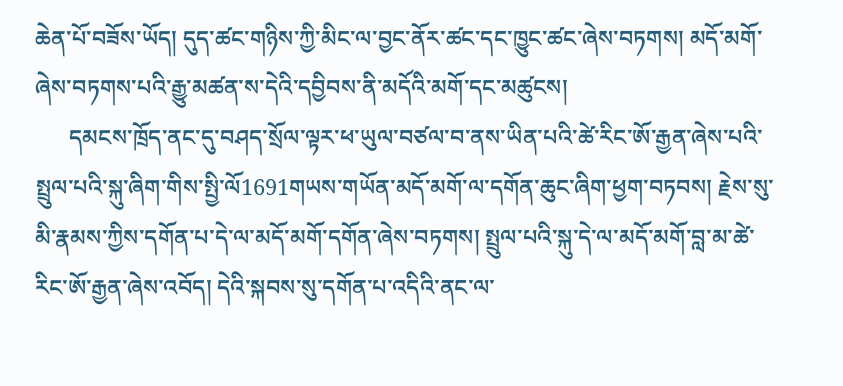ཆེན་པོ་བཟོས་ཡོད། དུད་ཚང་གཉིས་ཀྱི་མིང་ལ་བྱང་ནོར་ཚང་དང་ཁྱུང་ཚང་ཞེས་བཏགས། མདོ་མགོ་ཞེས་བཏགས་པའི་རྒྱུ་མཚན་ས་དེའི་དབྱིབས་ནི་མདོའི་མགོ་དང་མཚུངས།
      དམངས་ཁྲོད་ནང་དུ་བཤད་སྲོལ་ལྟར་ཕ་ཡུལ་བཙལ་བ་ནས་ཡིན་པའི་ཚེ་རིང་ཨོ་རྒྱན་ཞེས་པའི་སྤྲུལ་པའི་སྐུ་ཞིག་གིས་སྤྱི་ལོ1691གཡས་གཡོན་མདོ་མགོ་ལ་དགོན་ཆུང་ཞིག་ཕྱག་བཏབས། རྗེས་སུ་མི་རྣམས་ཀྱིས་དགོན་པ་དེ་ལ་མདོ་མགོ་དགོན་ཞེས་བཏགས། སྤྲུལ་པའི་སྐུ་དེ་ལ་མདོ་མགོ་བླ་མ་ཚེ་རིང་ཨོ་རྒྱན་ཞེས་འབོད། དེའི་སྐབས་སུ་དགོན་པ་འདིའི་ནང་ལ་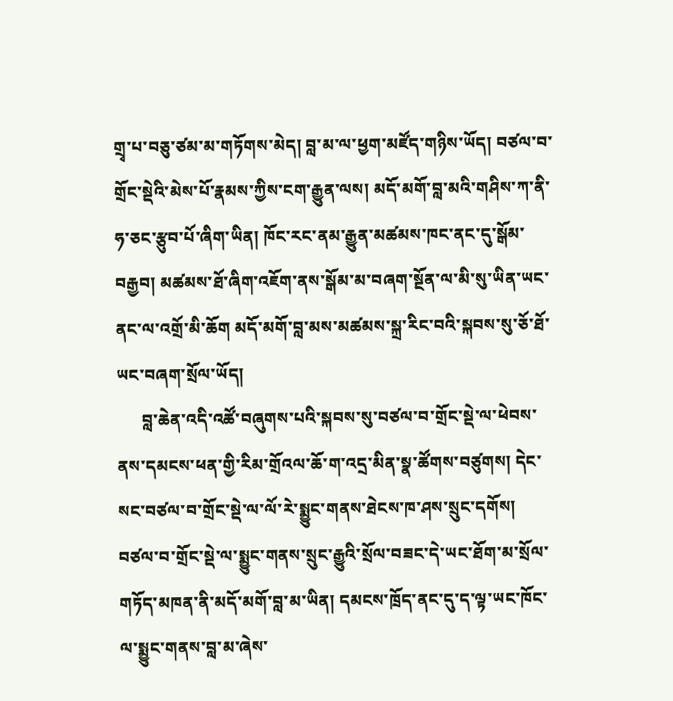གྲྭ་པ་བཅུ་ཙམ་མ་གཏོགས་མེད། བླ་མ་ལ་ཕྱག་མཛོད་གཉིས་ཡོད། བཙལ་བ་གྲོང་སྡེའི་མེས་པོ་རྣམས་ཀྱིས་ངག་རྒྱུན་ལས། མདོ་མགོ་བླ་མའི་གཤིས་ཀ་ནི་ཧ་ཅང་རྩུབ་པོ་ཞིག་ཡིན། ཁོང་རང་ནམ་རྒྱུན་མཚམས་ཁང་ནང་དུ་སྒོམ་བརྒྱབ། མཚམས་ཐོ་ཞིག་འཇོག་ནས་སྒོམ་མ་བཞག་སྔོན་ལ་མི་སུ་ཡིན་ཡང་ནང་ལ་འགྲོ་མི་ཆོག མདོ་མགོ་བླ་མས་མཚམས་སྐྲ་རིང་བའི་སྐབས་སུ་ཅོ་ཐོ་ཡང་བཞག་སྲོལ་ཡོད།
      བླ་ཆེན་འདི་འཚོ་བཞུགས་པའི་སྐབས་སུ་བཙལ་བ་གྲོང་སྡེ་ལ་ཕེབས་ནས་དམངས་ཕན་གྱི་རིམ་གྲོའལ་ཆོ་ག་འདྲ་མིན་སྣ་ཚོགས་བཙུགས། དེང་སང་བཙལ་བ་གྲོང་སྡེ་ལ་ལོ་རེ་སྨྱུང་གནས་ཐེངས་ཁ་ཤས་སྲུང་དགོས། བཙལ་བ་གྲོང་སྡེ་ལ་སྨྱུང་གནས་སྲུང་རྒྱུའི་སྲོལ་བཟང་དེ་ཡང་ཐོག་མ་སྲོལ་གཏོད་མཁན་ནི་མདོ་མགོ་བླ་མ་ཡིན། དམངས་ཁྲོད་ནང་དུ་ད་ལྟ་ཡང་ཁོང་ལ་སྨྱུང་གནས་བླ་མ་ཞེས་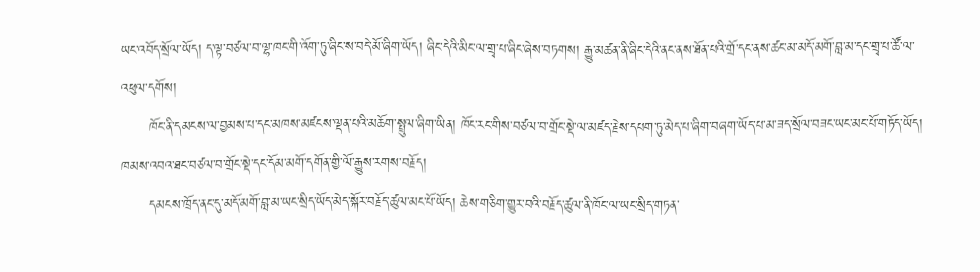ཡང་འབོད་སྲོལ་ཡོད། ད་ལྟ་བཙལ་བ་ལྷ་ཁང་གི་འོག་ཏུ་ཞིང་ས་བདེ་མོ་ཞིག་ཡོད། ཞིང་དེའི་མིང་ལ་གྲྭ་པ་ཞིང་ཞེས་བཏགས། རྒྱུ་མཚན་ནི་ཞིང་དེའི་ནང་ནས་ཐོན་པའི་གྲོ་དང་ནས་ཚང་མ་མདོ་མགོ་བླ་མ་དང་གྲྭ་པ་ཚོ་ལ་འཕུལ་དགོས།
      ཁོང་ནི་དམངས་ལ་བྱམས་པ་དང་མཁས་མཛངས་ལྡན་པའི་མཆོག་སྤྲུལ་ཞིག་ཡིན། ཁོང་རང་གིས་བཙལ་བ་གྲོང་སྡེ་ལ་མཛད་རྗེས་དཔག་ཏུ་མེད་པ་ཞིག་བཞག་ཡོད་པ་མ་ཟད་སྲོལ་བཟང་ཡང་མང་པོ་གཏོད་ཡོད།
ཁམས་འབའ་ཐང་བཙལ་བ་གྲོང་སྡེ་དང་དོམ་མགོ་དགོན་གྱི་ལོ་རྒྱུས་རགས་བརྗོད།
      དམངས་ཁྲོད་ནང་དུ་མདོ་མགོ་བླ་མ་ཡང་སྲིད་ཡོད་མེད་སྐོར་བརྗོད་ཚུལ་མང་པོ་ཡོད། ཆེས་གཅིག་གྱུར་བའི་བརྗོད་ཚུལ་ནི་ཁོང་ལ་ཡང་སྲིད་གཏན་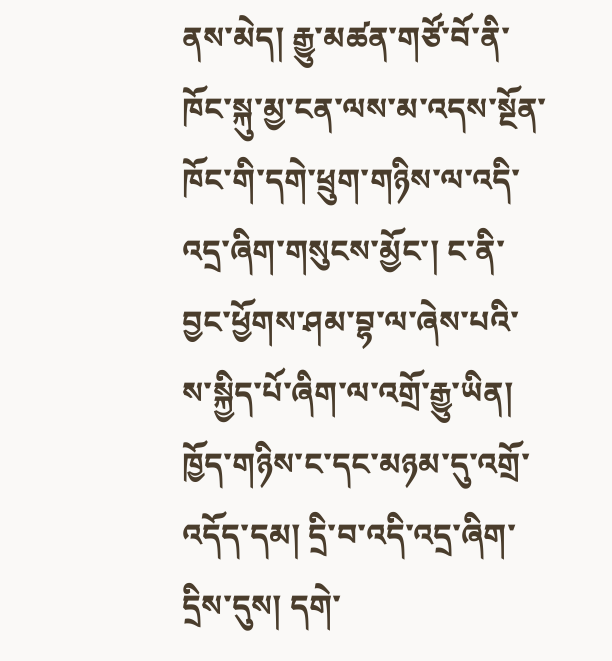ནས་མེད། རྒྱུ་མཚན་གཙོ་བོ་ནི་ཁོང་སྐུ་མྱ་ངན་ལས་མ་འདས་སྔོན་ཁོང་གི་དགེ་ཕྲུག་གཉིས་ལ་འདི་འདྲ་ཞིག་གསུངས་མྱོང་། ང་ནི་བྱང་ཕྱོགས་ཤམ་བྷ་ལ་ཞེས་པའི་ས་སྐྱིད་པོ་ཞིག་ལ་འགྲོ་རྒྱུ་ཡིན། ཁྱོད་གཉིས་ང་དང་མཉམ་དུ་འགྲོ་འདོད་དམ། དྲི་བ་འདི་འདྲ་ཞིག་དྲིས་དུས། དགེ་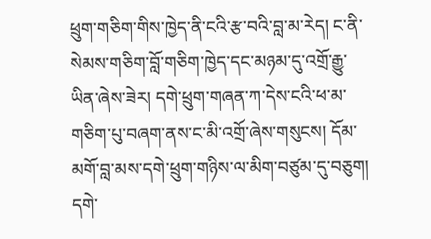ཕྲུག་གཅིག་གིས་ཁྱེད་ནི་ངའི་རྩ་བའི་བླ་མ་རེད། ང་ནི་སེམས་གཅིག་བློ་གཅིག་ཁྱེད་དང་མཉམ་དུ་འགྲོ་རྒྱུ་ཡིན་ཞེས་ཟེར། དགེ་ཕྲུག་གཞན་ཀ་དེས་ངའི་ཕ་མ་གཅིག་པུ་བཞག་ནས་ང་མི་འགྲོ་ཞེས་གསུངས། དོམ་མགོ་བླ་མས་དགེ་ཕྲུག་གཉིས་ལ་མིག་བཙུམ་དུ་བཅུག། དགེ་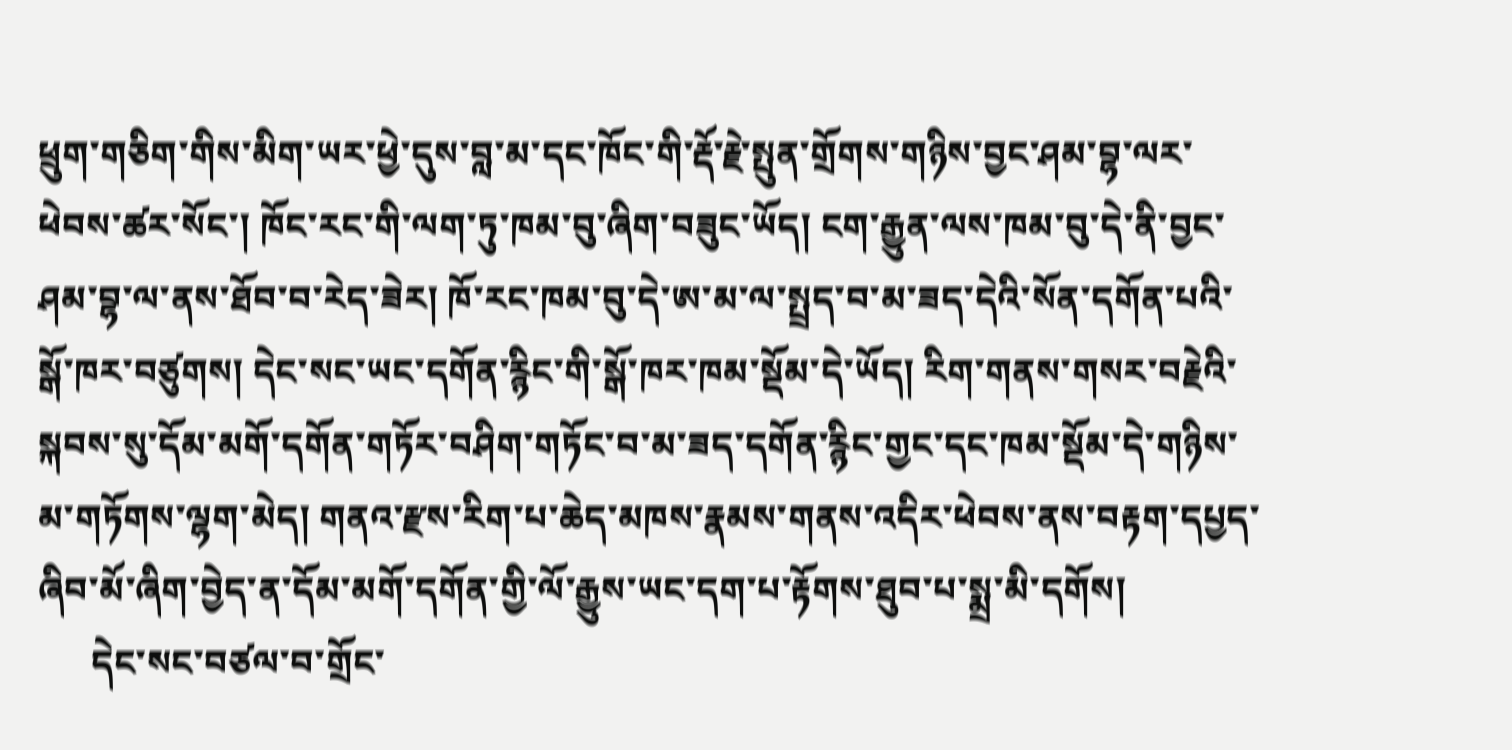ཕྲུག་གཅིག་གིས་མིག་ཡར་ཕྱེ་དུས་བླ་མ་དང་ཁོང་གི་རྡོ་རྗེ་སྤུན་གྲོགས་གཉིས་བྱང་ཤམ་བྷ་ལར་ཕེབས་ཚར་སོང་། ཁོང་རང་གི་ལག་ཏུ་ཁམ་བུ་ཞིག་བཟུང་ཡོད། ངག་རྒྱུན་ལས་ཁམ་བུ་དེ་ནི་བྱང་ཤམ་བྷ་ལ་ནས་ཐོབ་བ་རེད་ཟེར། ཁོ་རང་ཁམ་བུ་དེ་ཨ་མ་ལ་སྤྲད་བ་མ་ཟད་དེའི་སོན་དགོན་པའི་སྒོ་ཁར་བཙུགས། དེང་སང་ཡང་དགོན་རྙིང་གི་སྒོ་ཁར་ཁམ་སྡོམ་དེ་ཡོད། རིག་གནས་གསར་བརྗེའི་སྐབས་སུ་དོམ་མགོ་དགོན་གཏོར་བཤིག་གཏོང་བ་མ་ཟད་དགོན་རྙིང་གྱང་དང་ཁམ་སྡོམ་དེ་གཉིས་མ་གཏོགས་ལྷག་མེད། གནའ་རྫས་རིག་པ་ཆེད་མཁས་རྣམས་གནས་འདིར་ཕེབས་ནས་བརྟག་དཔྱད་ཞིབ་མོ་ཞིག་བྱེད་ན་དོམ་མགོ་དགོན་གྱི་ལོ་རྒྱུས་ཡང་དག་པ་རྟོགས་ཐུབ་པ་སྨྲ་མི་དགོས།
      དེང་སང་བཙལ་བ་གྲོང་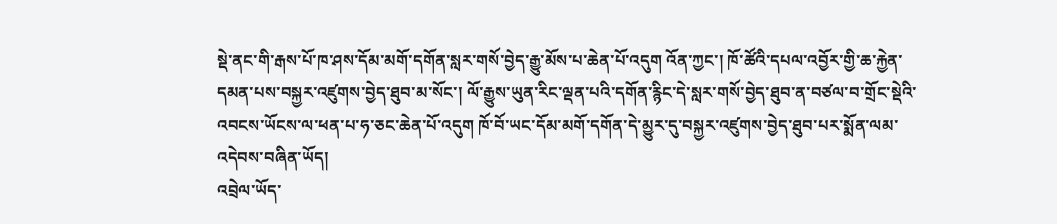སྡེ་ནང་གི་རྒས་པོ་ཁ་ཤས་དོམ་མགོ་དགོན་སླར་གསོ་བྱེད་རྒྱུ་མོས་པ་ཆེན་པོ་འདུག འོན་ཀྱང་། ཁོ་ཚོའི་དཔལ་འབྱོར་གྱི་ཆ་རྐྱེན་དམན་པས་བསྐྱར་འཛུགས་བྱེད་ཐུབ་མ་སོང་། ལོ་རྒྱུས་ཡུན་རིང་ལྡན་པའི་དགོན་རྙིང་དེ་སླར་གསོ་བྱེད་ཐུབ་ན་བཙལ་བ་གྲོང་སྡེའི་འབངས་ཡོངས་ལ་ཕན་པ་ཧ་ཅང་ཆེན་པོ་འདུག ཁོ་བོ་ཡང་དོམ་མགོ་དགོན་དེ་མྱུར་དུ་བསྐྱར་འཛུགས་བྱེད་ཐུབ་པར་སྨོན་ལམ་འདེབས་བཞིན་ཡོད།
འབྲེལ་ཡོད་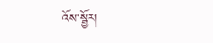འོས་སྦྱོར།